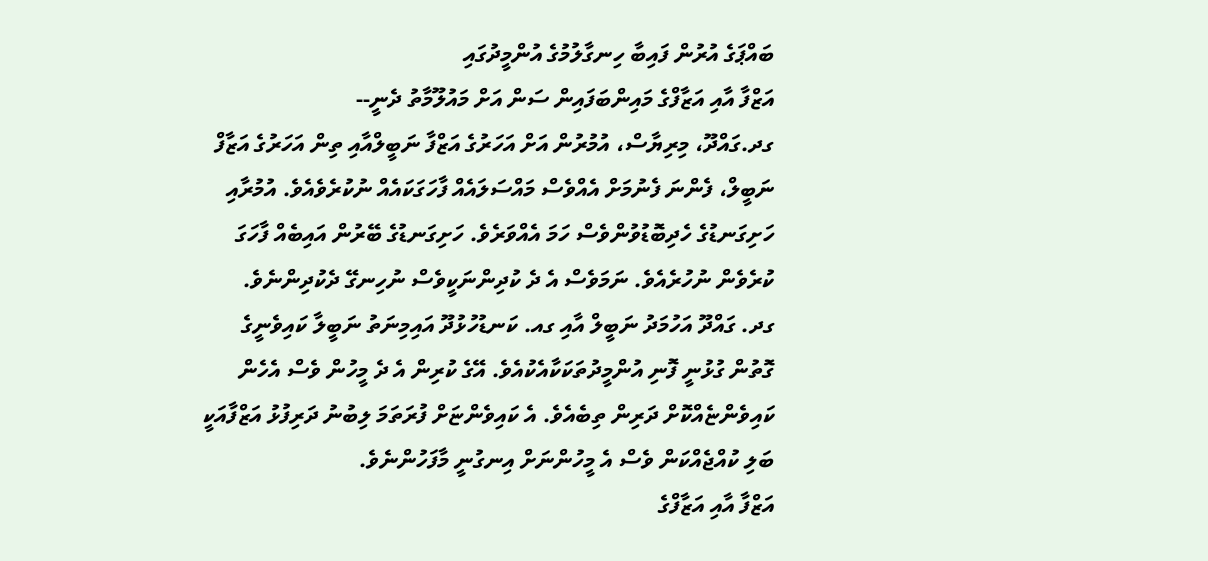ބައްޕަގެ އުރުން ފައިބާ ހިނގާލުމުގެ އުންމީދުގައި
އަޒްފާ އާއި އަޒާފްގެ މައިންބަފައިން ސަން އަށް މައުލޫމާތު ދެނީ--
ގދ.ގައްދޫ، މިރިޔާސް، އުމުރުން އަށް އަހަރުގެ އަޒްފާ ނަބީލްއާއި ތިން އަހަރުގެ އަޒާފް ނަބީލް، ފެންނަ ފެނުމަށް އެއްވެސް މައްސަލައެއް ފާހަގަކައެއް ނުކުރެވެއެވެ. އުމުރާއި ހަށިގަނޑުގެ ހެދިބޮޑުވުންވެސް ހަމަ އެއްވަރެވެ. ހަށިގަނޑުގެ ބޭރުން އައިބެއް ފާހަގަ ކުރެވެން ނުހުރެއެވެ. ނަމަވެސް އެ ދެ ކުދިންނަކީވެސް ނުހިނގޭ ދެކުދިންނެވެ.
ގދ. ގައްދޫ އަހުމަދު ނަބީލް އާއި ގއ. ކަނޑުހުޅުދޫ އައިމިނަތު ނަބީލާ ކައިވެނީގެ ގޮތުން ގުޅުނީ ފޮނި އުންމީދުތަކަކާއެކުއެވެ. އޭގެ ކުރިން އެ ދެ މީހުން ވެސް އެހެން ކައިވެންޏެއްކޮށް ދަރިން ތިބެއެވެ. އެ ކައިވެންޏަށް ފުރަތަމަ ލިބުނު ދަރިފުޅު އަޒްފާއަކީ ބަލި ކުއްޖެއްކަން ވެސް އެ މީހުންނަށް އިނގުނީ މާފަހުންނެވެ.
އަޒްފާ އާއި އަޒާފްގެ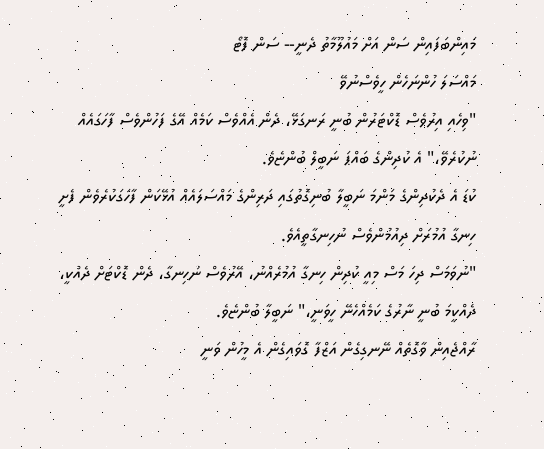މައިންބަފައިން ސަން އަށް މައުލޫމާތު ދެނީ-- ސަން ފޮޓޯ
މައްސަލަ ހުންނަހެން ހީވެސްނުވޭ
"ވިހެއި އިރުވެސް ޑޮކްޓަރުން ބުނީ ރަނގަޅޭ، ދެން އެއްވެސް ކަމެއް އޭގެ ފަހުންވެސް ފާހަގައެއް ނުކުރެވޭ،" އެ ކުދިންގެ ބައްޕަ ނަބީލް ބުންޏެވެ.
ކުޑަ އެ ދެކުދިންގެ މަންމަ ނަބީލާ ބުނިގޮތުގައި ދަރިންގެ މައްސަލައެއް އުޅޭކަން ފާހަގަކުރެވެން ފެށީ ހިނގާ އުމުރަށް ދިއުމުންވެސް ނުހިނގާތީއެވެ.
"ނުވަމަސް ދިހަ މަސް މިއީ ކުދިން ހިނގާ އުމުރެއްނު، އޭރުވެސް ނުހިނގާ، ދެން ޑޮކްޓަށް ދެއްކީ، ދެއްކީމަ ބުނީ ނާރުގެ ކަމެއްހެނޭ ހީވަނީ،" ނަބީލާ ބުންޏެވެ.
ރާއްޖެއިން ވާގޮތެއް ނޭނގިގެން އަޒްފާ ގޮވައިގެން އެ މީހުން ވަނީ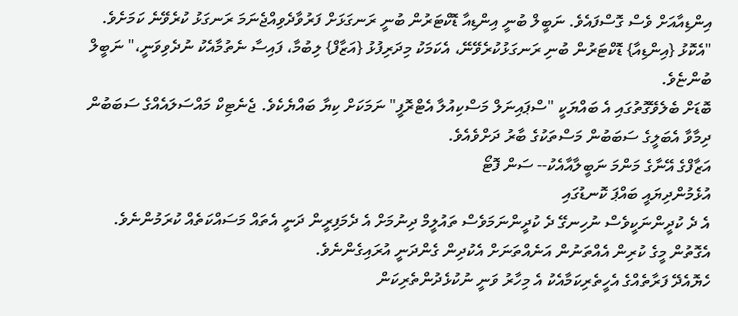އިންޑިއާއަށް ވެސް ގޮސްފައެވެ. ނަބީލް ބުނީ އިންޑިއާ ޑޮކްޓަރުން ބުނީ ރަނގަޅަށް ފަރުވާދެވިއްޖެނަމަ ރަނގަޅު ކުރެވޭނެ ކަމަށެވެ.
"އެކޮޅު {އިންޑިއާ} ޑޮކްޓަރުން ބުނި ރަނގަޅުކުރެވޭނޭ، އެކަމަކު މިދަރިފުޅު {އަޒާފް} ލިބުމާ، ފައިސާ ނެތުމާއެކު ނުދެވިވަނީ،" ނަބީލް ބުންޏެވެ.
ބޮޑަށް ބެލެވޭގޮތުގައި އެ ބައްޔަކީ "ސްޕައިނަލް މަސްކިއުލާ އެޓްރޮފީ" ނަމަކަށް ކިޔާ ބައްޔެކެވެ. ޖެނެޓިކް މައްސަލައެއްގެ ސަބަބުން ދިމާވާ އެބަލީގެ ސަބަބުން މަސްތަކުގެ ބާރު ދަށްވެއެވެ.
އަޒާފްގެ އޭނާގެ މަންމަ ނަބީލާއާއެކު-- ސަން ފޮޓޯ
އުޅެމުންދިޔައީ ބައްޕަ ކޮނޑުގައި
އެ ދެ ކުދީންނަކީވެސް ނުހިނގޭ ދެ ކުދީންނަމަވެސް ތައުލީމް ދިނުމަށް އެ ދެމަފިރީން ދަނީ އެތައް މަސައްކަތެއް ކުރަމުންނެވެ. އެގޮތުން މީގެ ކުރިން އެއްތަނުން އަނެއްތަނަށް އެކުދިން ގެންދަނީ އުރައިގެންނެވެ.
ހެޔޮއެދޭ ފަރާތެއްގެ އެހީތެރިކަމާއެކު އެ މިހާރު ވަނީ ނުކުޅެދުންތެރިކަން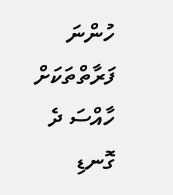ހުންނަ ފަރާތްތަކަށް ހާއްސަ ދެ ގޮނޑި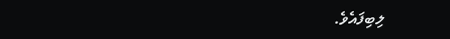ލިބިފައެވެ.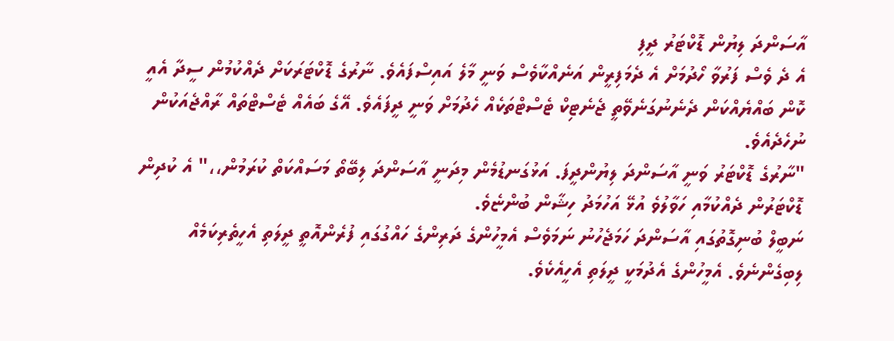އާސަންދަ ލިޔުން ޑޮކްޓަރު ދީފި
އެ ދެ ވެސް ފަރުވާ ހޯދުމަށް އެ ދެމަފިރީން އަނެއްކާވެސް ވަނީ މާލެ އައިސްފައެވެ. ނާރުގެ ޑޮކްޓަރަކަށް ދެއްކުމުން ސީދާ އެއީ ކޮން ބައްޔެއްކަން ދެނެނުގަނެވޭތީ ޖެނެޓިކް ޓެސްޓްތަކެއް ހެދުމަށް ވަނީ ދީފައެވެ. އޭގެ ބައެއް ޓެސްޓްތައް ރާއްޖެއަކުން ނުހެދެއެވެ.
"ނާރުގެ ޑޮކްޓަރު ވަނީ އާސަންދަ ލިޔުންދީފަ. އަޅުގަނޑުމެން މިދަނީ އާސަންދަ ލިބޭތޯ މަސައްކަތް ކުރަމުން،،" އެ ކުދިން ޑޮކްޓަރުން ދެއްކުމާއި ހަވާލުވެ އުޅޭ އަހުމަދު ހިޝާން ބުންޏެވެ.
ނަބީލް ބުނިގޮތުގައި އާސަންދަ ހަމަޖެހުނު ނަމަވެސް އެމީހުންގެ ދަރިންގެ ހައްގުގައި ފުރެންއޮތީ ދީލަތި އެހީތެރިކަމެއް ލިބިގެންނެވެ. އެމީހުންގެ އެދުމަކީ ދީލަތި އެހީއެކެވެ.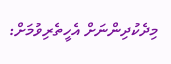މިދެކުދިންނަށް އެހީތެރިވުމަށް: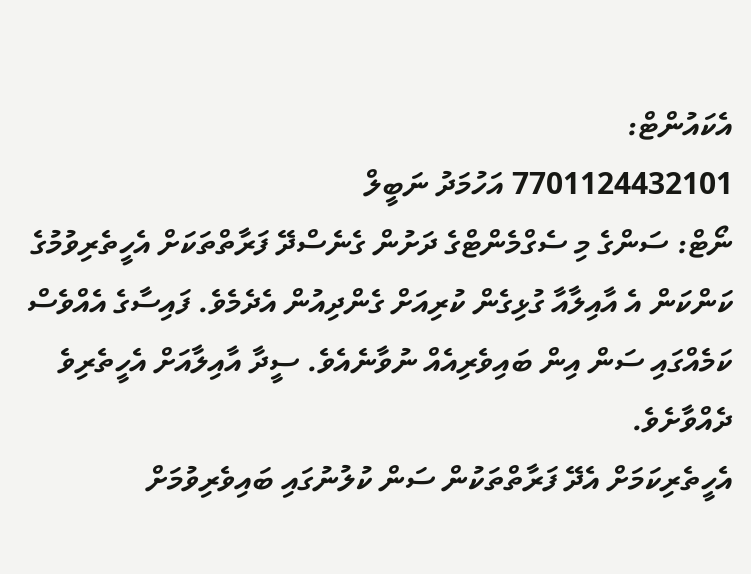އެކައުންޓް:
7701124432101 އަހުމަދު ނަބީލް
ނޯޓް: ސަންގެ މި ސެގްމެންޓްގެ ދަށުން ގެނެސްދޭ ފަރާތްތަކަށް އެހީތެރިވުމުގެ ކަންކަން އެ އާއިލާއާ ގުޅިގެން ކުރިއަށް ގެންދިއުން އެދެމެވެ. ފައިސާގެ އެއްވެސް ކަމެއްގައި ސަން އިން ބައިވެރިއެއް ނުވާނެއެވެ. ސީދާ އާއިލާއަށް އެހީތެރިވެ ދެއްވާށެވެ.
އެހީތެރިކަމަށް އެދޭ ފަރާތްތަކުން ސަން ކުލުނުގައި ބައިވެރިވުމަށް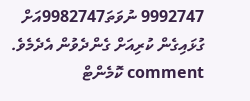9992747 ނުވަތަ9982747އަށް ގުޅައިގެން ކުރިއަށް ގެންދެވުން އެދެމެވެ.
comment ކޮމެންޓް